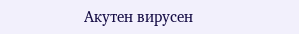Акутен вирусен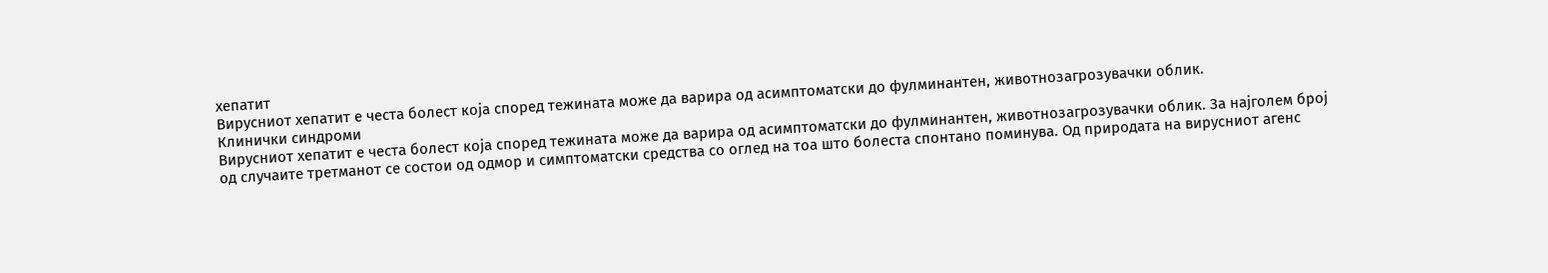хепатит
Вирусниот хепатит е честа болест која според тежината може да варира од асимптоматски до фулминантен, животнозагрозувачки облик.
Клинички синдроми
Вирусниот хепатит е честа болест која според тежината може да варира од асимптоматски до фулминантен, животнозагрозувачки облик. За најголем број од случаите третманот се состои од одмор и симптоматски средства со оглед на тоа што болеста спонтано поминува. Од природата на вирусниот агенс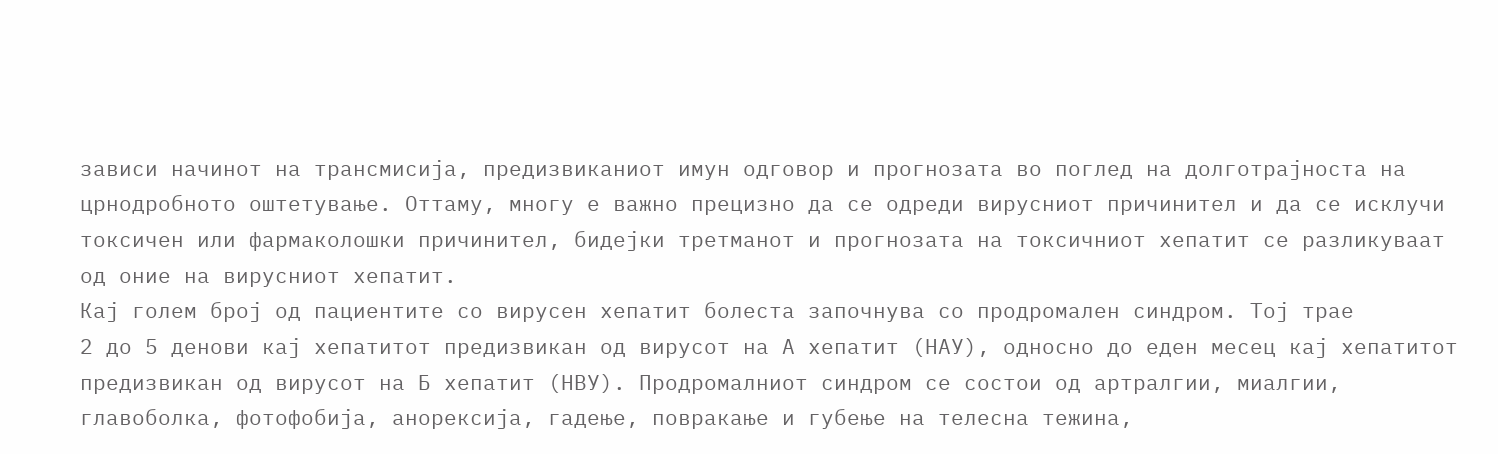зависи начинот на трансмисија, предизвиканиот имун одговор и прогнозата во поглед на долготрајноста на
црнодробното оштетување. Оттаму, многу е важно прецизно да се одреди вирусниот причинител и да се исклучи токсичен или фармаколошки причинител, бидејки третманот и прогнозата на токсичниот хепатит се разликуваат од оние на вирусниот хепатит.
Кај голем број од пациентите со вирусен хепатит болеста започнува со продромален синдром. Тој трае
2 до 5 денови кај хепатитот предизвикан од вирусот на А хепатит (НАУ), односно до еден месец кај хепатитот предизвикан од вирусот на Б хепатит (НВУ). Продромалниот синдром се состои од артралгии, миалгии, главоболка, фотофобија, анорексија, гадење, повракање и губење на телесна тежина,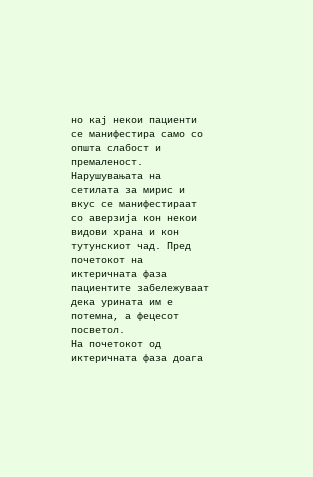но кај некои пациенти се манифестира само со општа слабост и премаленост. Нарушувањата на сетилата за мирис и вкус се манифестираат со аверзија кон некои видови храна и кон тутунскиот чад. Пред почетокот на иктеричната фаза пациентите забележуваат дека урината им е потемна, а фецесот посветол.
На почетокот од иктеричната фаза доага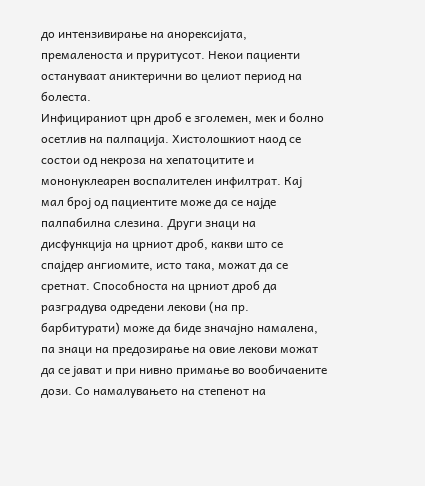до интензивирање на анорексијата, премаленоста и пруритусот. Некои пациенти остануваат аниктерични во целиот период на болеста.
Инфицираниот црн дроб е зголемен, мек и болно осетлив на палпација. Хистолошкиот наод се состои од некроза на хепатоцитите и мононуклеарен воспалителен инфилтрат. Кај мал број од пациентите може да се најде палпабилна слезина. Други знаци на дисфункција на црниот дроб, какви што се спајдер ангиомите, исто така, можат да се сретнат. Способноста на црниот дроб да разградува одредени лекови (на пр. барбитурати) може да биде значајно намалена, па знаци на предозирање на овие лекови можат да се јават и при нивно примање во вообичаените дози. Со намалувањето на степенот на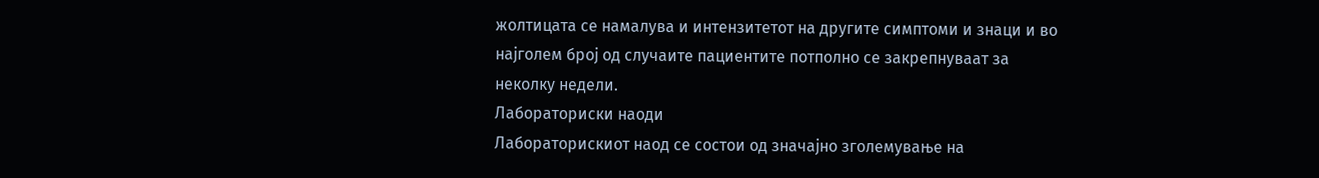жолтицата се намалува и интензитетот на другите симптоми и знаци и во најголем број од случаите пациентите потполно се закрепнуваат за неколку недели.
Лабораториски наоди
Лабораторискиот наод се состои од значајно зголемување на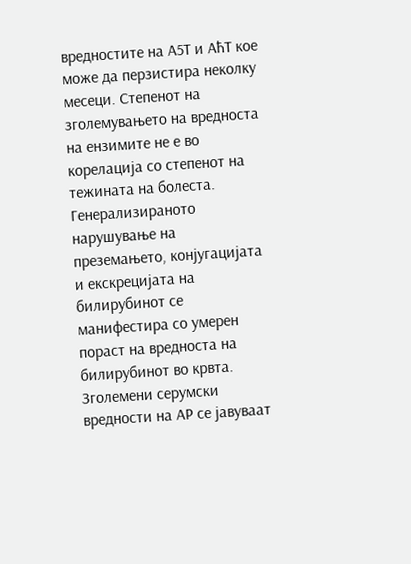вредностите на А5Т и АћТ кое може да перзистира неколку месеци. Степенот на зголемувањето на вредноста на ензимите не е во корелација со степенот на тежината на болеста. Генерализираното нарушување на преземањето, конјугацијата и екскрецијата на билирубинот се манифестира со умерен пораст на вредноста на билирубинот во крвта. Зголемени серумски вредности на АР се јавуваат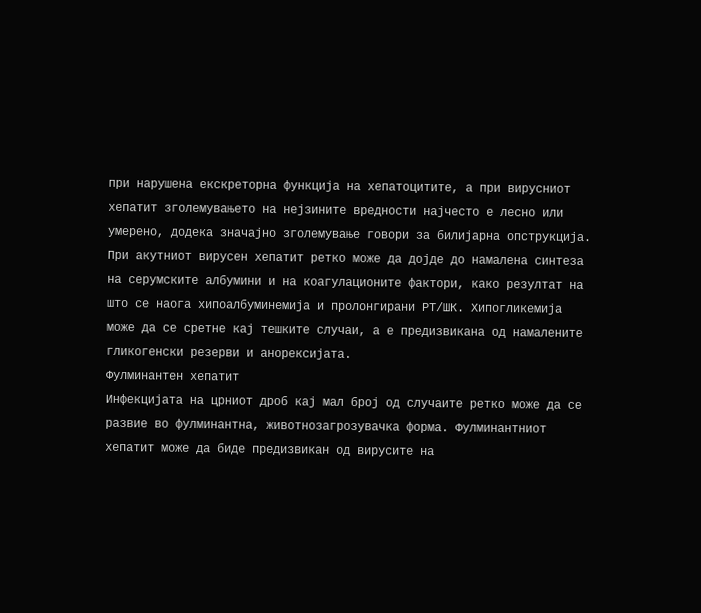при нарушена екскреторна функција на хепатоцитите, а при вирусниот хепатит зголемувањето на нејзините вредности најчесто е лесно или умерено, додека значајно зголемување говори за билијарна опструкција.
При акутниот вирусен хепатит ретко може да дојде до намалена синтеза на серумските албумини и на коагулационите фактори, како резултат на што се наога хипоалбуминемија и пролонгирани РТ/ШК. Хипогликемија може да се сретне кај тешките случаи, а е предизвикана од намалените гликогенски резерви и анорексијата.
Фулминантен хепатит
Инфекцијата на црниот дроб кај мал број од случаите ретко може да се развие во фулминантна, животнозагрозувачка форма. Фулминантниот хепатит може да биде предизвикан од вирусите на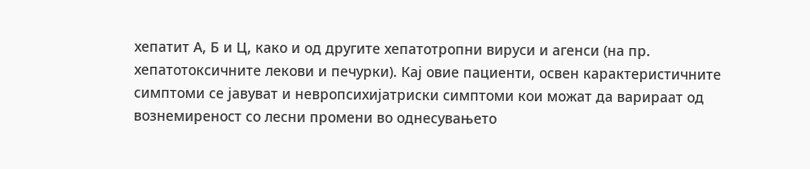хепатит А, Б и Ц, како и од другите хепатотропни вируси и агенси (на пр. хепатотоксичните лекови и печурки). Кај овие пациенти, освен карактеристичните симптоми се јавуват и невропсихијатриски симптоми кои можат да варираат од вознемиреност со лесни промени во однесувањето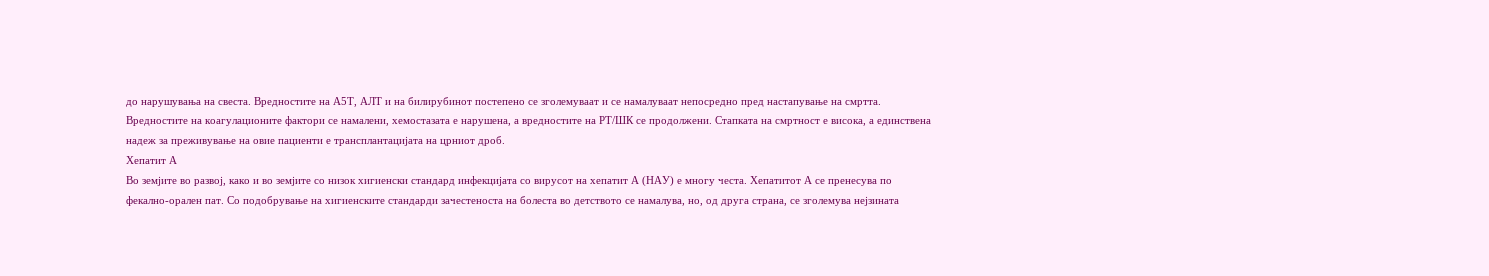до нарушувања на свеста. Вредностите на А5Т, АЛТ и на билирубинот постепено се зголемуваат и се намалуваат непосредно пред настапување на смртта. Вредностите на коагулационите фактори се намалени, хемостазата е нарушена, а вредностите на РТ/ШК се продолжени. Стапката на смртност е висока, а единствена надеж за преживување на овие пациенти е трансплантацијата на црниот дроб.
Хепатит А
Во земјите во развој, како и во земјите со низок хигиенски стандард инфекцијата со вирусот на хепатит А (НАУ) е многу честа. Хепатитот А се пренесува по фекално-орален пат. Со подобрување на хигиенските стандарди зачестеноста на болеста во детството се намалува, но, од друга страна, се зголемува нејзината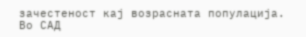зачестеност кај возрасната популација.
Во САД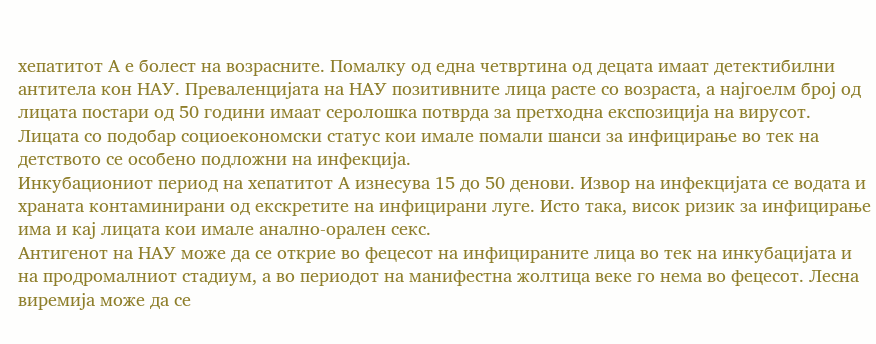хепатитот А е болест на возрасните. Помалку од една четвртина од децата имаат детектибилни антитела кон НАУ. Преваленцијата на НАУ позитивните лица расте со возраста, а најгоелм број од лицата постари од 50 години имаат серолошка потврда за претходна експозиција на вирусот. Лицата со подобар социоекономски статус кои имале помали шанси за инфицирање во тек на детството се особено подложни на инфекција.
Инкубациониот период на хепатитот А изнесува 15 до 50 денови. Извор на инфекцијата се водата и храната контаминирани од екскретите на инфицирани луге. Исто така, висок ризик за инфицирање има и кај лицата кои имале анално-орален секс.
Антигенот на НАУ може да се открие во фецесот на инфицираните лица во тек на инкубацијата и на продромалниот стадиум, а во периодот на манифестна жолтица веке го нема во фецесот. Лесна виремија може да се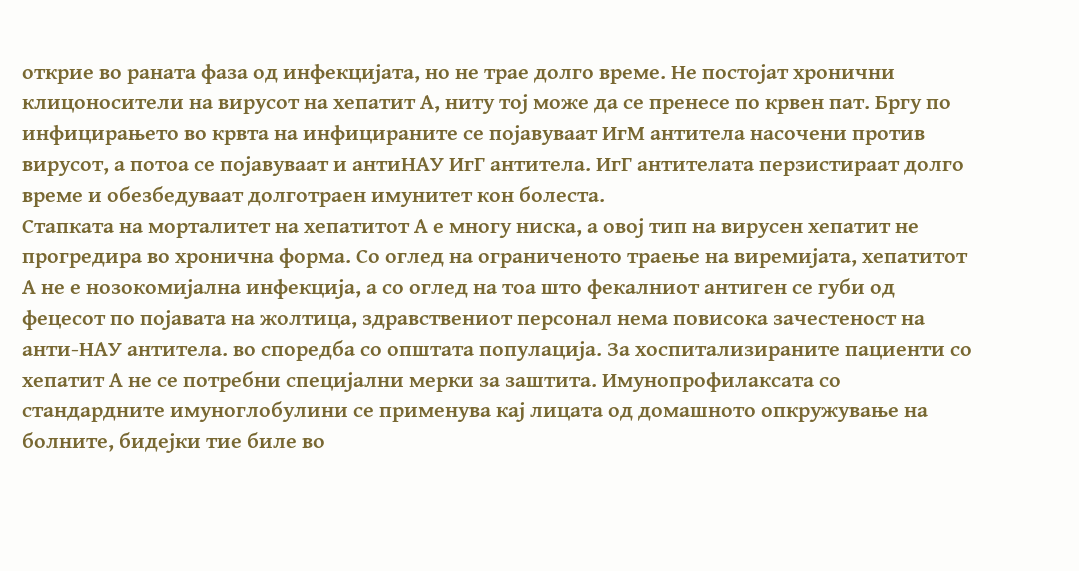открие во раната фаза од инфекцијата, но не трае долго време. Не постојат хронични клицоносители на вирусот на хепатит А, ниту тој може да се пренесе по крвен пат. Бргу по инфицирањето во крвта на инфицираните се појавуваат ИгМ антитела насочени против вирусот, а потоа се појавуваат и антиНАУ ИгГ антитела. ИгГ антителата перзистираат долго време и обезбедуваат долготраен имунитет кон болеста.
Стапката на морталитет на хепатитот А е многу ниска, а овој тип на вирусен хепатит не прогредира во хронична форма. Со оглед на ограниченото траење на виремијата, хепатитот А не е нозокомијална инфекција, а со оглед на тоа што фекалниот антиген се губи од фецесот по појавата на жолтица, здравствениот персонал нема повисока зачестеност на анти-НАУ антитела. во споредба со општата популација. За хоспитализираните пациенти со хепатит А не се потребни специјални мерки за заштита. Имунопрофилаксата со стандардните имуноглобулини се применува кај лицата од домашното опкружување на болните, бидејки тие биле во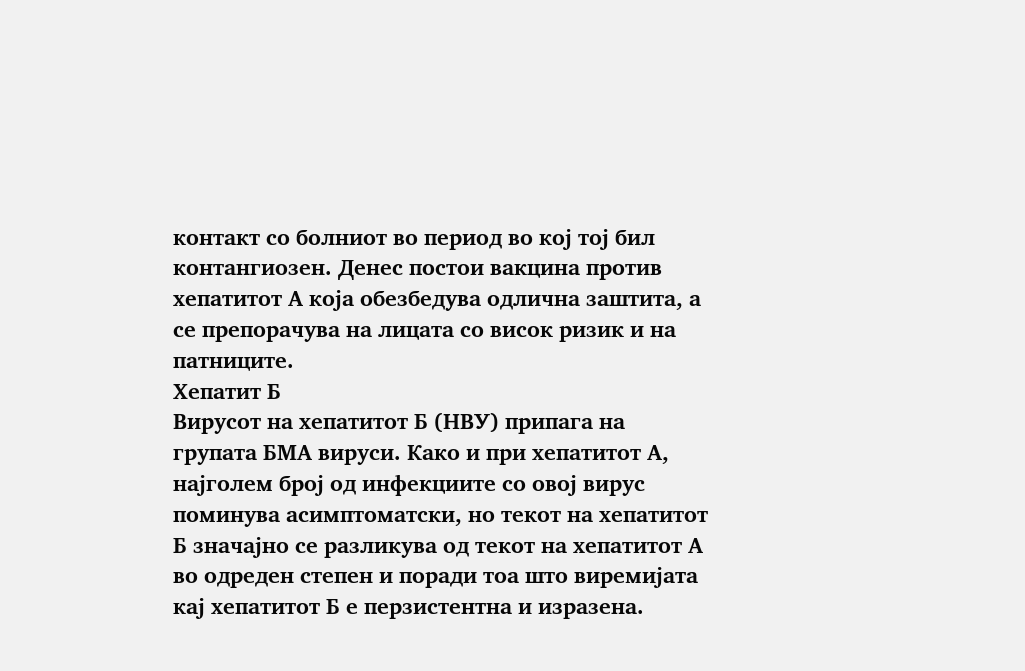контакт со болниот во период во кој тој бил контангиозен. Денес постои вакцина против хепатитот А која обезбедува одлична заштита, а се препорачува на лицата со висок ризик и на патниците.
Хепатит Б
Вирусот на хепатитот Б (НВУ) припага на групата БМА вируси. Како и при хепатитот А, најголем број од инфекциите со овој вирус поминува асимптоматски, но текот на хепатитот Б значајно се разликува од текот на хепатитот А во одреден степен и поради тоа што виремијата кај хепатитот Б е перзистентна и изразена.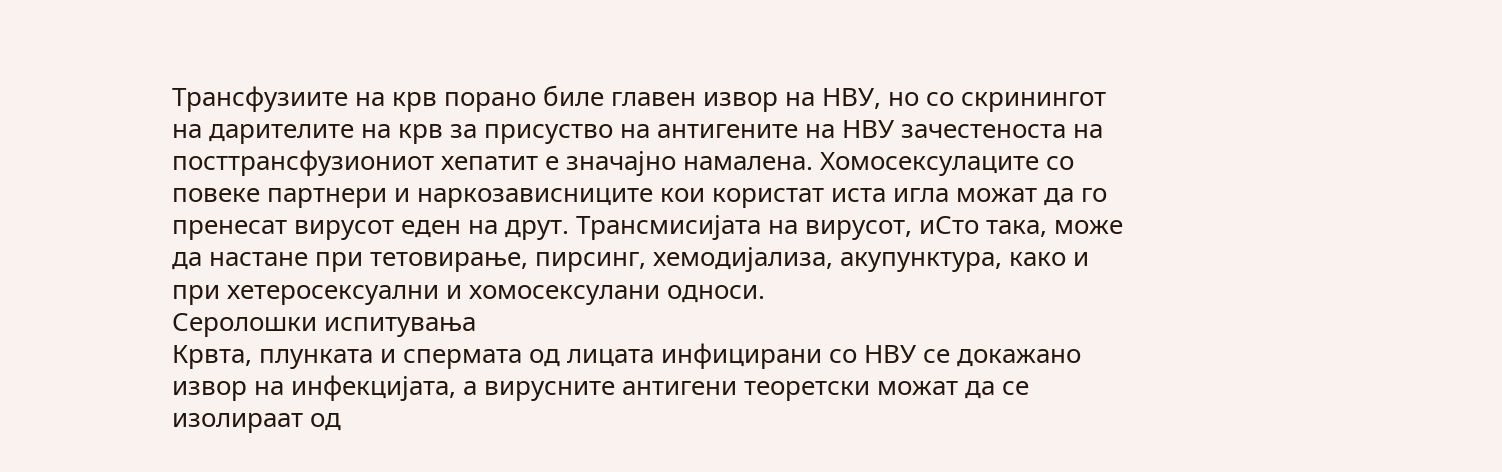Трансфузиите на крв порано биле главен извор на НВУ, но со скринингот на дарителите на крв за присуство на антигените на НВУ зачестеноста на посттрансфузиониот хепатит е значајно намалена. Хомосексулаците со повеке партнери и наркозависниците кои користат иста игла можат да го пренесат вирусот еден на друт. Трансмисијата на вирусот, иСто така, може да настане при тетовирање, пирсинг, хемодијализа, акупунктура, како и при хетеросексуални и хомосексулани односи.
Серолошки испитувања
Крвта, плунката и спермата од лицата инфицирани со НВУ се докажано извор на инфекцијата, а вирусните антигени теоретски можат да се изолираат од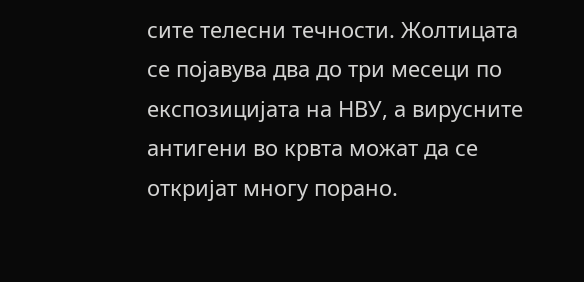сите телесни течности. Жолтицата се појавува два до три месеци по експозицијата на НВУ, а вирусните антигени во крвта можат да се откријат многу порано.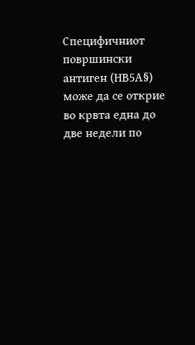Специфичниот површински антиген (НВ5А§) може да се открие во крвта една до две недели по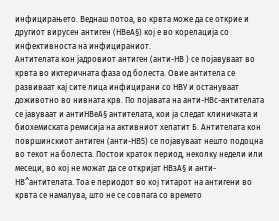инфицирањето. Веднаш потоа, во крвта може да се открие и другиот вирусен антиген (НВеА§) кој е во корелација со инфективноста на инфицираниот.
Антителата кон јадровиот антиген (анти-НВ ) се појавуваат во крвта во иктеричната фаза од болеста. Овие антитела се развиваат кај сите лица инфицирани со НВУ и остануваат доживотно во нивната крв. По појавата на анти-НВс-антителата се јавуваат и антиНВеА§ антителата, кои ја следат клиничката и биохемиската ремисија на активниот хепатит Б. Антителата кон површинскиот антиген (анти-НВ5) се појавуваат нешто подоцна во текот на болеста. Постои краток период, неколку недели или месеци, во кој не можат да се откријат НВзА§ и анти-НВ^антителата. Тоа е периодот во кој титарот на антигени во крвта се намалува, што не се совпага со времето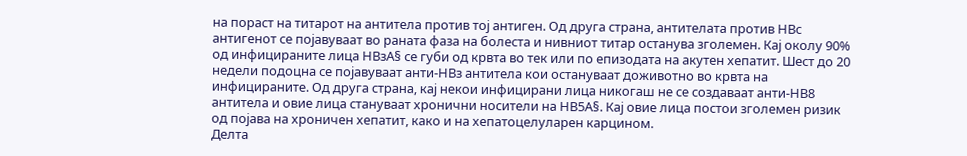на пораст на титарот на антитела против тој антиген. Од друга страна, антителата против НВс антигенот се појавуваат во раната фаза на болеста и нивниот титар останува зголемен. Кај околу 90% од инфицираните лица НВзА§ се губи од крвта во тек или по епизодата на акутен хепатит. Шест до 20 недели подоцна се појавуваат анти-НВз антитела кои остануваат доживотно во крвта на инфицираните. Од друга страна, кај некои инфицирани лица никогаш не се создаваат анти-НВ8 антитела и овие лица стануваат хронични носители на НВ5А§. Кај овие лица постои зголемен ризик од појава на хроничен хепатит, како и на хепатоцелуларен карцином.
Делта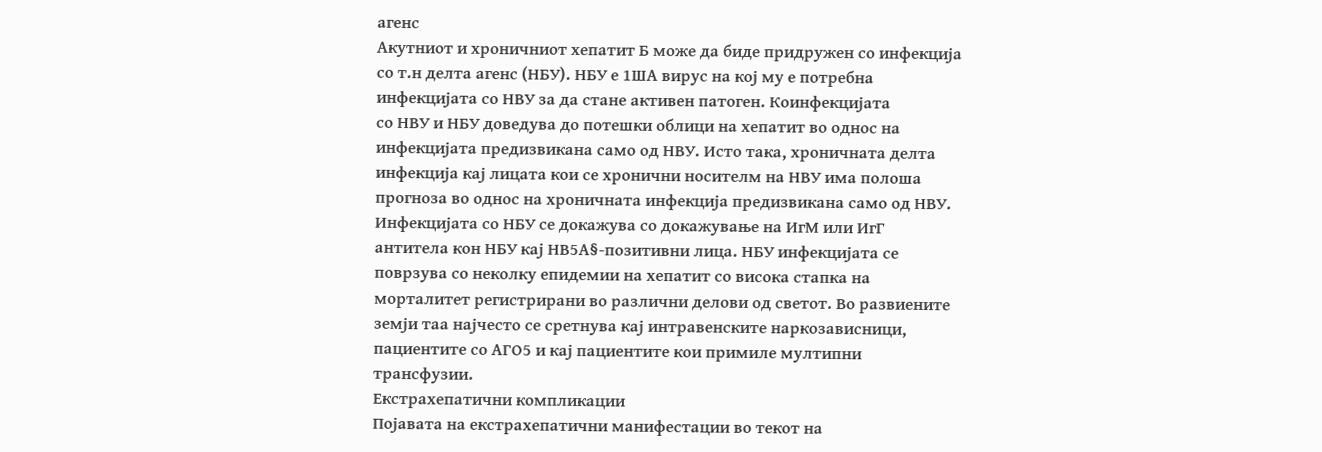агенс
Акутниот и хроничниот хепатит Б може да биде придружен со инфекција со т.н делта агенс (НБУ). НБУ е 1ША вирус на кој му е потребна инфекцијата со НВУ за да стане активен патоген. Коинфекцијата
со НВУ и НБУ доведува до потешки облици на хепатит во однос на инфекцијата предизвикана само од НВУ. Исто така, хроничната делта инфекција кај лицата кои се хронични носителм на НВУ има полоша прогноза во однос на хроничната инфекција предизвикана само од НВУ.
Инфекцијата со НБУ се докажува со докажување на ИгМ или ИгГ антитела кон НБУ кај НВ5А§-позитивни лица. НБУ инфекцијата се поврзува со неколку епидемии на хепатит со висока стапка на морталитет регистрирани во различни делови од светот. Во развиените земји таа најчесто се сретнува кај интравенските наркозависници, пациентите со АГО5 и кај пациентите кои примиле мултипни трансфузии.
Екстрахепатични компликации
Појавата на екстрахепатични манифестации во текот на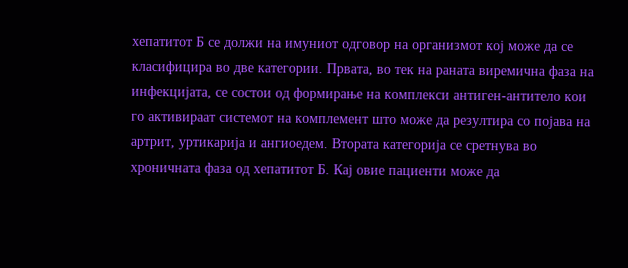хепатитот Б се должи на имуниот одговор на организмот кој може да се класифицира во две категории. Првата, во тек на раната виремична фаза на инфекцијата, се состои од формирање на комплекси антиген-антитело кои го активираат системот на комплемент што може да резултира со појава на артрит, уртикарија и ангиоедем. Втората категорија се сретнува во хроничната фаза од хепатитот Б. Кај овие пациенти може да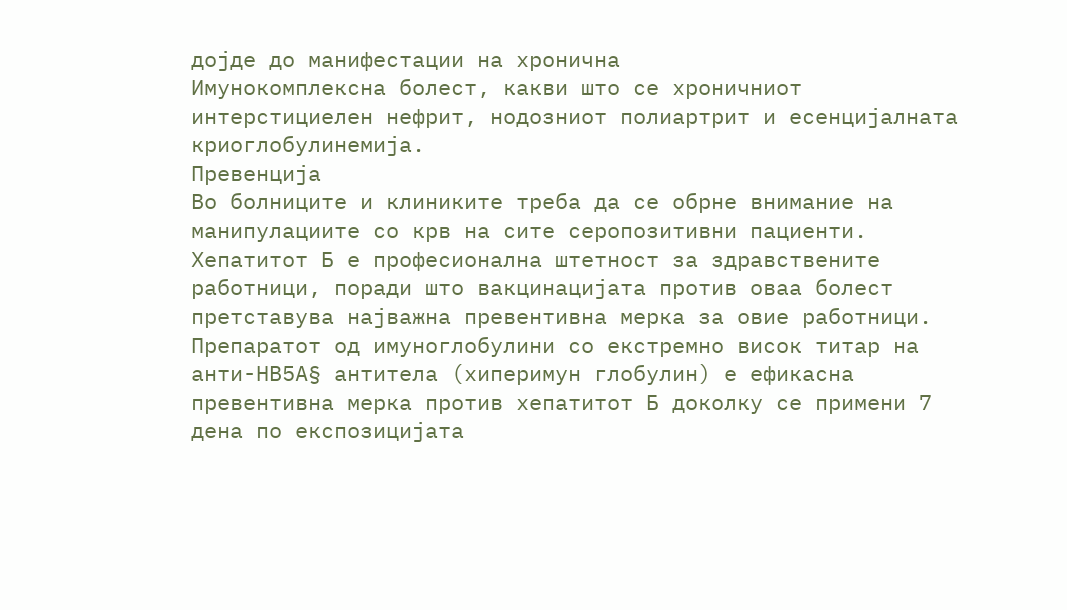дојде до манифестации на хронична
Имунокомплексна болест, какви што се хроничниот интерстициелен нефрит, нодозниот полиартрит и есенцијалната криоглобулинемија.
Превенција
Во болниците и клиниките треба да се обрне внимание на манипулациите со крв на сите серопозитивни пациенти. Хепатитот Б е професионална штетност за здравствените работници, поради што вакцинацијата против оваа болест претставува најважна превентивна мерка за овие работници.
Препаратот од имуноглобулини со екстремно висок титар на анти-НВ5А§ антитела (хиперимун глобулин) е ефикасна превентивна мерка против хепатитот Б доколку се примени 7 дена по експозицијата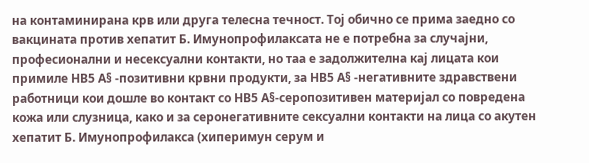на контаминирана крв или друга телесна течност. Тој обично се прима заедно со вакцината против хепатит Б. Имунопрофилаксата не е потребна за случајни, професионални и несексуални контакти, но таа е задолжителна кај лицата кои примиле НВ5 А§ -позитивни крвни продукти, за НВ5 А§ -негативните здравствени работници кои дошле во контакт со НВ5 А§-серопозитивен материјал со повредена кожа или слузница, како и за серонегативните сексуални контакти на лица со акутен хепатит Б. Имунопрофилакса (хиперимун серум и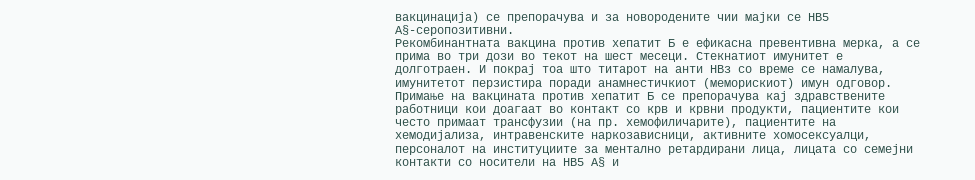вакцинација) се препорачува и за новородените чии мајки се НВ5 А§-серопозитивни.
Рекомбинантната вакцина против хепатит Б е ефикасна превентивна мерка, а се прима во три дози во текот на шест месеци. Стекнатиот имунитет е долготраен. И покрај тоа што титарот на анти НВз со време се намалува, имунитетот перзистира поради анамнестичкиот (меморискиот) имун одговор. Примање на вакцината против хепатит Б се препорачува кај здравствените работници кои доагаат во контакт со крв и крвни продукти, пациентите кои често примаат трансфузии (на пр. хемофиличарите), пациентите на хемодијализа, интравенските наркозависници, активните хомосексуалци, персоналот на институциите за ментално ретардирани лица, лицата со семејни контакти со носители на НВ5 А§ и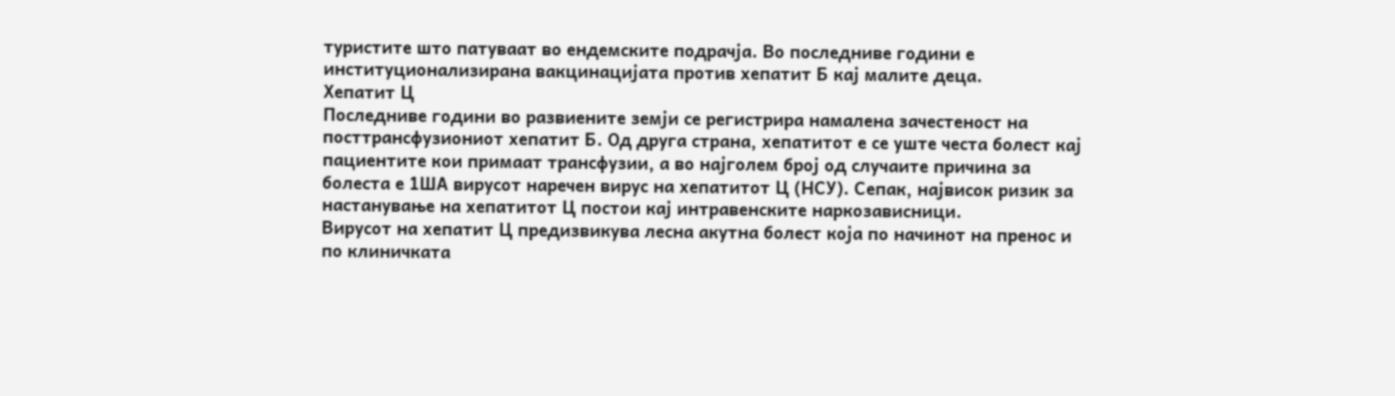туристите што патуваат во ендемските подрачја. Во последниве години е институционализирана вакцинацијата против хепатит Б кај малите деца.
Хепатит Ц
Последниве години во развиените земји се регистрира намалена зачестеност на посттрансфузиониот хепатит Б. Од друга страна, хепатитот е се уште честа болест кај пациентите кои примаат трансфузии, а во најголем број од случаите причина за болеста е 1ША вирусот наречен вирус на хепатитот Ц (НСУ). Сепак, највисок ризик за настанување на хепатитот Ц постои кај интравенските наркозависници.
Вирусот на хепатит Ц предизвикува лесна акутна болест која по начинот на пренос и по клиничката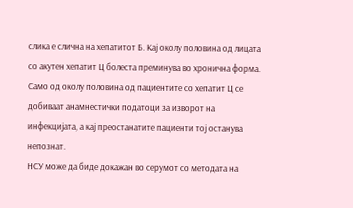слика е слична на хепатитот Б. Кај околу половина од лицата со акутен хепатит Ц болеста преминува во хронична форма. Само од околу половина од пациентите со хепатит Ц се добиваат анамнестички податоци за изворот на инфекцијата, а кај преостанатите пациенти тој останува непознат.
НСУ може да биде докажан во серумот со методата на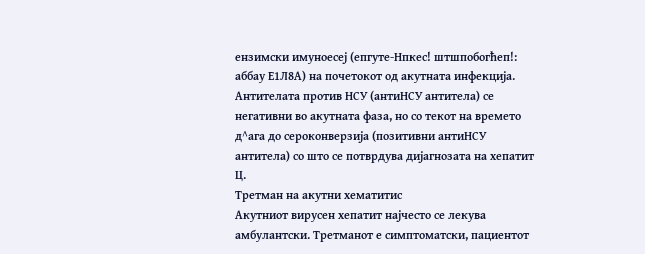ензимски имуноесеј (епгуте-Нпкес! штшпобогћеп!: аббау Е1Л8А) на почетокот од акутната инфекција. Антителата против НСУ (антиНСУ антитела) се негативни во акутната фаза, но со текот на времето д^ага до сероконверзија (позитивни антиНСУ антитела) со што се потврдува дијагнозата на хепатит Ц.
Третман на акутни хематитис
Акутниот вирусен хепатит најчесто се лекува амбулантски. Третманот е симптоматски, пациентот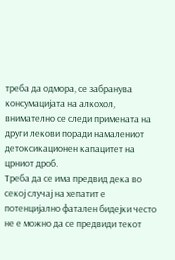треба да одмора, се забранува консумацијата на алкохол, внимателно се следи примената на други лекови поради намалениот детоксикационен капацитет на црниот дроб.
Треба да се има предвид дека во секој случај на хепатит е потенцијално фатален бидејки често не е можно да се предвиди текот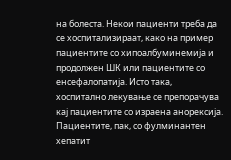на болеста. Некои пациенти треба да се хоспитализираат, како на пример пациентите со хипоалбуминемија и продолжен ШК или пациентите со енсефалопатија. Исто така, хоспитално лекување се препорачува кај пациентите со израена анорексија. Пациентите, пак, со фулминантен хепатит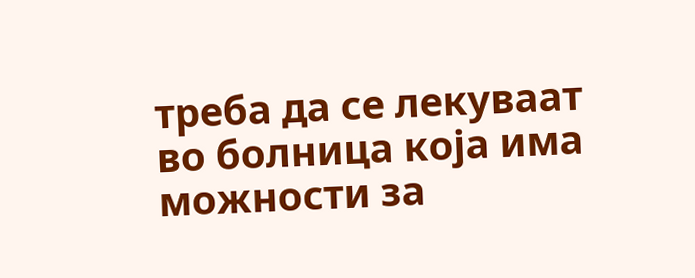треба да се лекуваат во болница која има можности за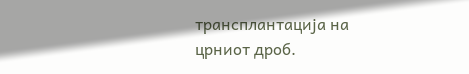трансплантација на црниот дроб.